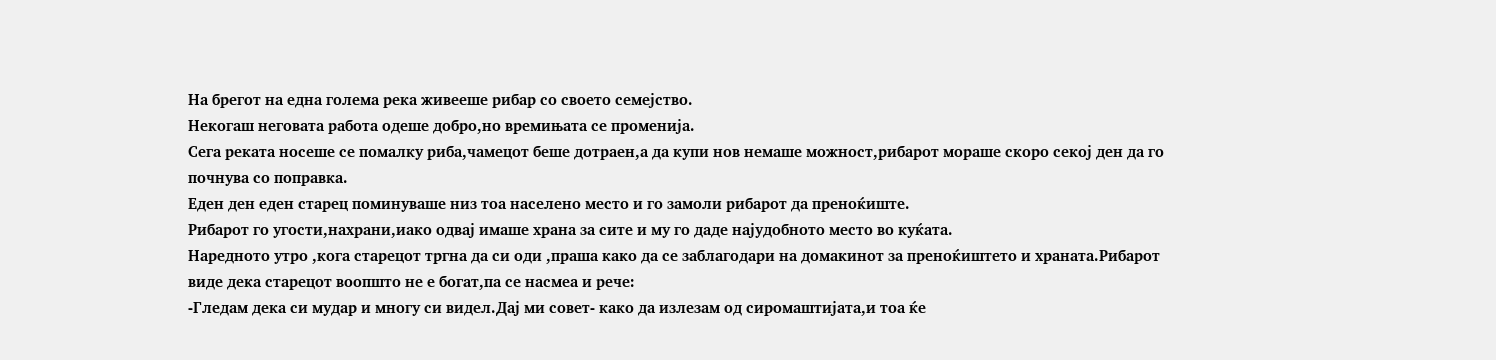На брегот на една голема река живееше рибар со своето семејство.
Некогаш неговата работа одеше добро,но времињата се променија.
Сега реката носеше се помалку риба,чамецот беше дотраен,а да купи нов немаше можност,рибарот мораше скоро секој ден да го почнува со поправка.
Еден ден еден старец поминуваше низ тоа населено место и го замоли рибарот да преноќиште.
Рибарот го угости,нахрани,иако одвај имаше храна за сите и му го даде најудобното место во куќата.
Наредното утро ,кога старецот тргна да си оди ,праша како да се заблагодари на домакинот за преноќиштето и храната.Рибарот виде дека старецот воопшто не е богат,па се насмеа и рече:
-Гледам дека си мудар и многу си видел.Дај ми совет- како да излезам од сиромаштијата,и тоа ќе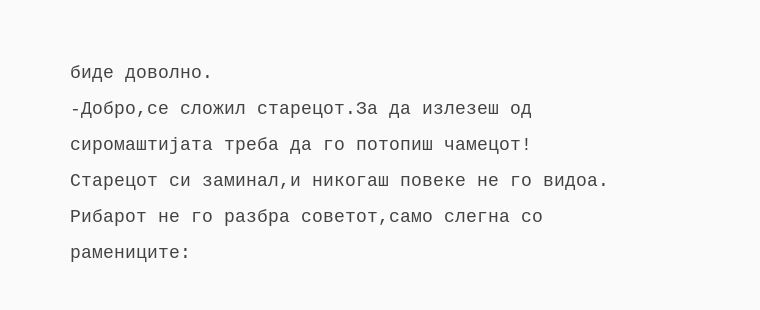биде доволно.
-Добро,се сложил старецот.За да излезеш од сиромаштијата треба да го потопиш чамецот!
Старецот си заминал,и никогаш повеке не го видоа.
Рибарот не го разбра советот,само слегна со рамениците: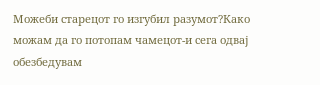Можеби старецот го изгубил разумот?Како можам да го потопам чамецот-и сега одвај обезбедувам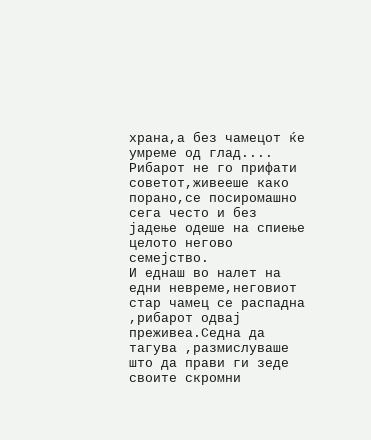храна,а без чамецот ќе умреме од глад....
Рибарот не го прифати советот,живееше како порано,се посиромашно сега често и без јадење одеше на спиење целото негово семејство.
И еднаш во налет на едни невреме,неговиот стар чамец се распадна ,рибарот одвај преживеа.Седна да тагува ,размислуваше што да прави ги зеде своите скромни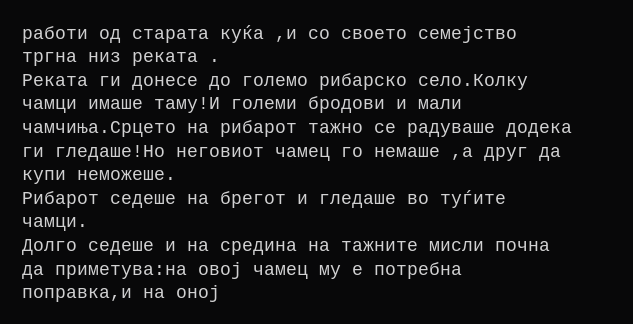работи од старата куќа ,и со своето семејство тргна низ реката .
Реката ги донесе до големо рибарско село.Колку чамци имаше таму!И големи бродови и мали чамчиња.Срцето на рибарот тажно се радуваше додека ги гледаше!Но неговиот чамец го немаше ,а друг да купи неможеше.
Рибарот седеше на брегот и гледаше во туѓите чамци.
Долго седеше и на средина на тажните мисли почна да приметува:на овој чамец му е потребна поправка,и на оној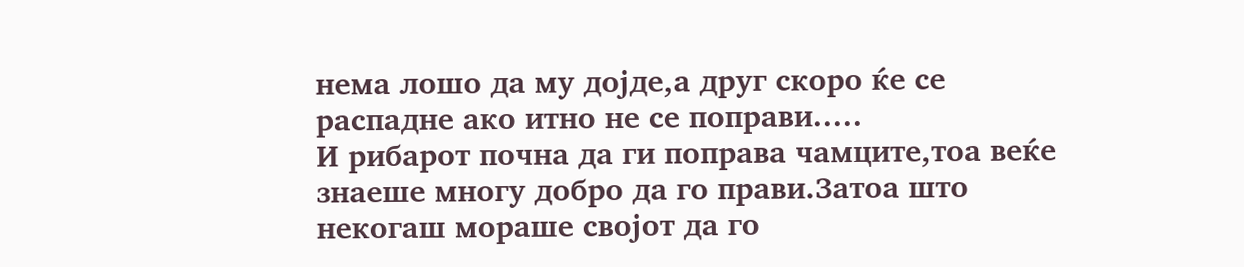нема лошо да му дојде,а друг скоро ќе се распадне ако итно не се поправи.....
И рибарот почна да ги поправа чамците,тоа веќе знаеше многу добро да го прави.Затоа што некогаш мораше својот да го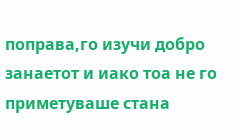поправа,го изучи добро занаетот и иако тоа не го приметуваше стана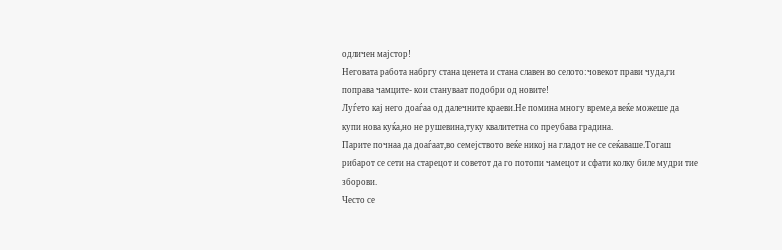одличен мајстор!
Неговата работа набргу стана ценета и стана славен во селото:човекот прави чуда,ги поправа чамците- кои стануваат подобри од новите!
Луѓето кај него доаѓаа од далечните краеви.Не помина многу време,а веќе можеше да купи нова куќа,но не рушевина,туку квалитетна со преубава градина.
Парите почнаа да доаѓаат,во семејството веќе никој на гладот не се сеќаваше.Тогаш рибарот се сети на старецот и советот да го потопи чамецот и сфати колку биле мудри тие зборови.
Често се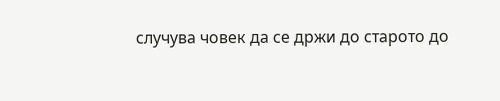случува човек да се држи до старото до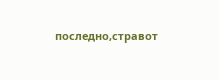последно,стравот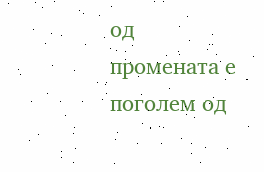од промената е поголем од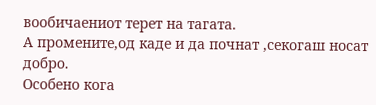вообичаениот терет на тагата.
А промените,од каде и да почнат ,секогаш носат добро.
Особено кога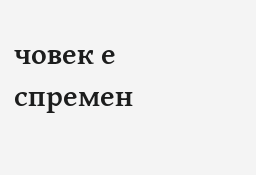човек е спремен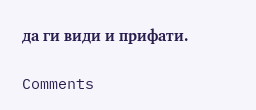да ги види и прифати.

Comments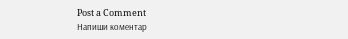Post a Comment
Напиши коментар